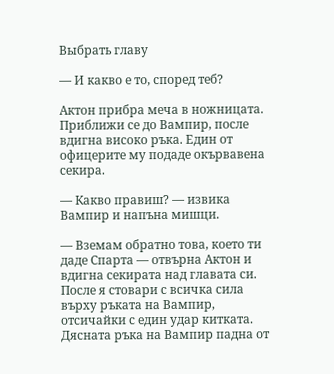Выбрать главу

— И какво е то, според теб?

Актон прибра меча в ножницата. Приближи се до Вампир, после вдигна високо ръка. Един от офицерите му подаде окървавена секира.

— Какво правиш? — извика Вампир и напъна мишци.

— Вземам обратно това, което ти даде Спарта — отвърна Актон и вдигна секирата над главата си. После я стовари с всичка сила върху ръката на Вампир, отсичайки с един удар китката. Дясната ръка на Вампир падна от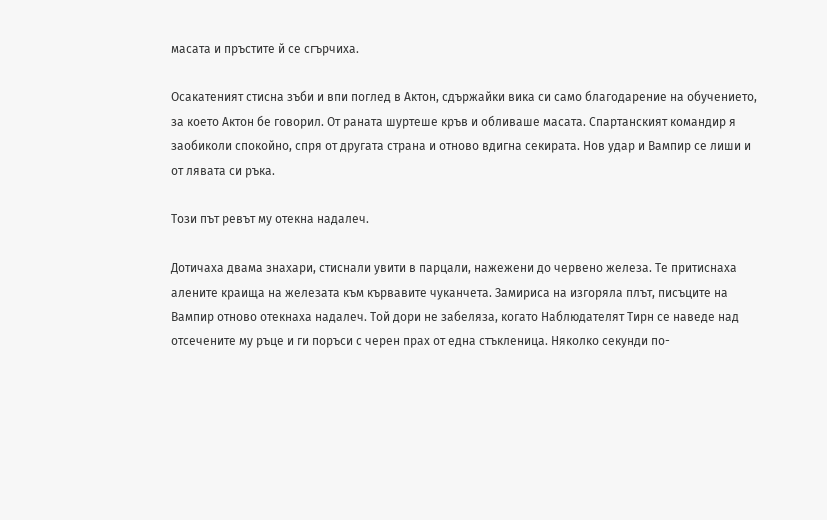масата и пръстите й се сгърчиха.

Осакатеният стисна зъби и впи поглед в Актон, сдържайки вика си само благодарение на обучението, за което Актон бе говорил. От раната шуртеше кръв и обливаше масата. Спартанският командир я заобиколи спокойно, спря от другата страна и отново вдигна секирата. Нов удар и Вампир се лиши и от лявата си ръка.

Този път ревът му отекна надалеч.

Дотичаха двама знахари, стиснали увити в парцали, нажежени до червено железа. Те притиснаха алените краища на железата към кървавите чуканчета. Замириса на изгоряла плът, писъците на Вампир отново отекнаха надалеч. Той дори не забеляза, когато Наблюдателят Тирн се наведе над отсечените му ръце и ги поръси с черен прах от една стъкленица. Няколко секунди по-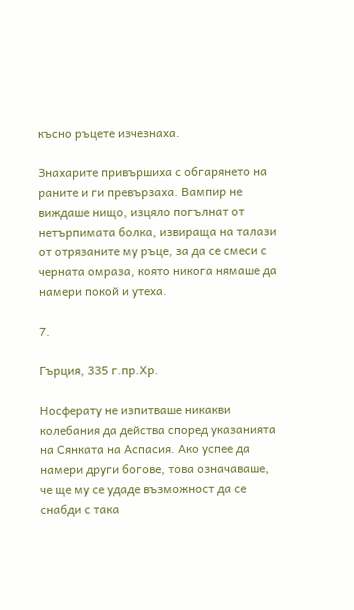късно ръцете изчезнаха.

Знахарите привършиха с обгарянето на раните и ги превързаха. Вампир не виждаше нищо, изцяло погълнат от нетърпимата болка, извираща на талази от отрязаните му ръце, за да се смеси с черната омраза, която никога нямаше да намери покой и утеха.

7.

Гърция, 335 г.пр.Хр.

Носферату не изпитваше никакви колебания да действа според указанията на Сянката на Аспасия. Ако успее да намери други богове, това означаваше, че ще му се удаде възможност да се снабди с така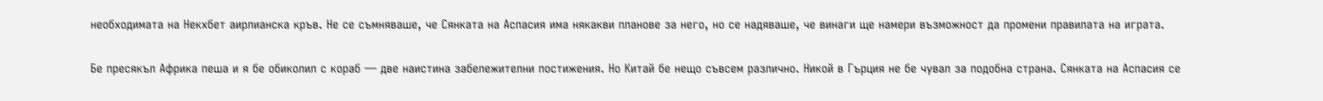необходимата на Некхбет аирлианска кръв. Не се съмняваше, че Сянката на Аспасия има някакви планове за него, но се надяваше, че винаги ще намери възможност да промени правилата на играта.

Бе пресякъл Африка пеша и я бе обиколил с кораб — две наистина забележителни постижения. Но Китай бе нещо съвсем различно. Никой в Гърция не бе чувал за подобна страна. Сянката на Аспасия се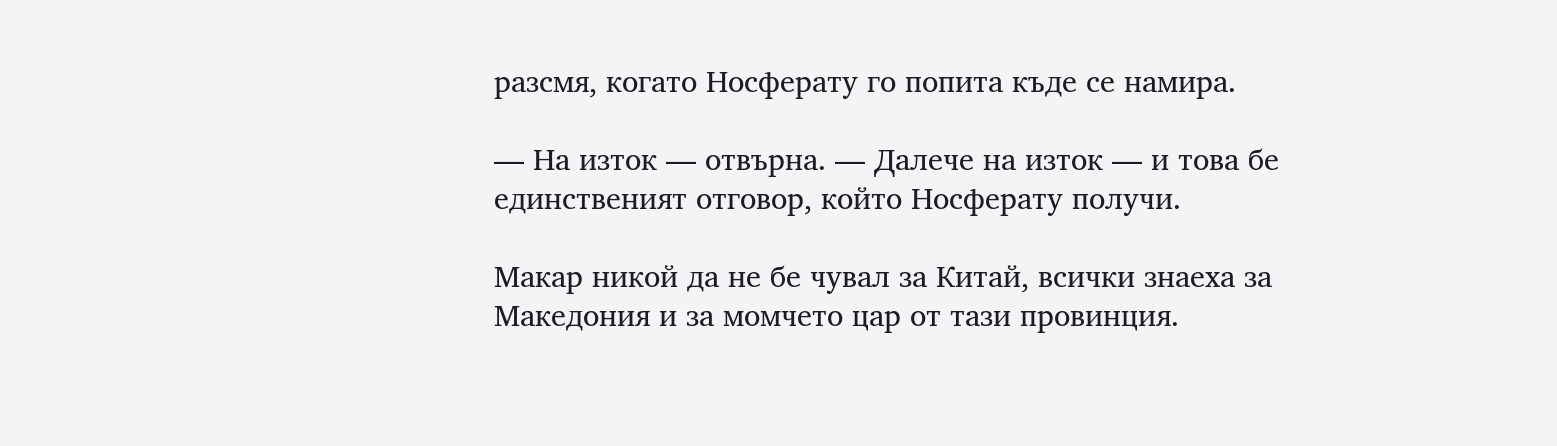разсмя, когато Носферату го попита къде се намира.

— На изток — отвърна. — Далече на изток — и това бе единственият отговор, който Носферату получи.

Макар никой да не бе чувал за Китай, всички знаеха за Македония и за момчето цар от тази провинция.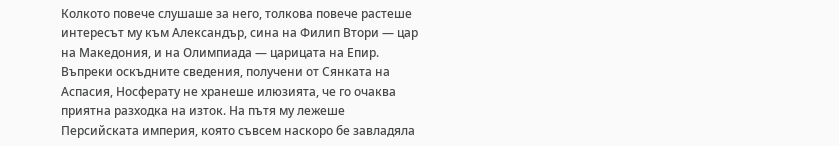Колкото повече слушаше за него, толкова повече растеше интересът му към Александър, сина на Филип Втори — цар на Македония, и на Олимпиада — царицата на Епир. Въпреки оскъдните сведения, получени от Сянката на Аспасия, Носферату не хранеше илюзията, че го очаква приятна разходка на изток. На пътя му лежеше Персийската империя, която съвсем наскоро бе завладяла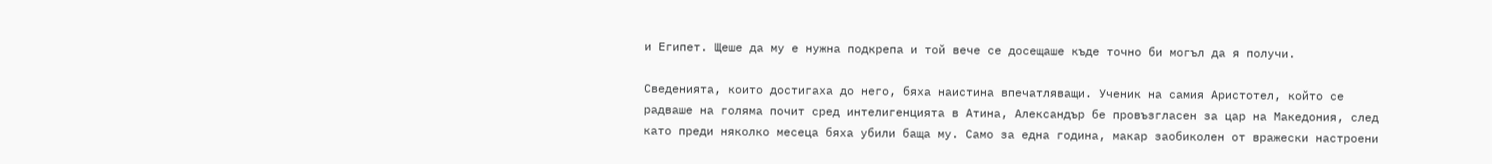и Египет. Щеше да му е нужна подкрепа и той вече се досещаше къде точно би могъл да я получи.

Сведенията, които достигаха до него, бяха наистина впечатляващи. Ученик на самия Аристотел, който се радваше на голяма почит сред интелигенцията в Атина, Александър бе провъзгласен за цар на Македония, след като преди няколко месеца бяха убили баща му. Само за една година, макар заобиколен от вражески настроени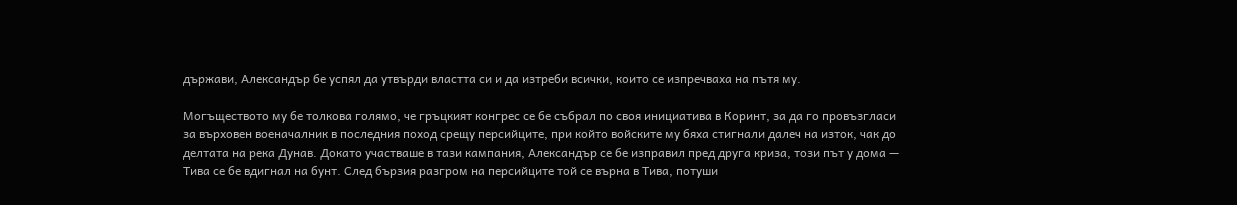държави, Александър бе успял да утвърди властта си и да изтреби всички, които се изпречваха на пътя му.

Могъществото му бе толкова голямо, че гръцкият конгрес се бе събрал по своя инициатива в Коринт, за да го провъзгласи за върховен военачалник в последния поход срещу персийците, при който войските му бяха стигнали далеч на изток, чак до делтата на река Дунав. Докато участваше в тази кампания, Александър се бе изправил пред друга криза, този път у дома — Тива се бе вдигнал на бунт. След бързия разгром на персийците той се върна в Тива, потуши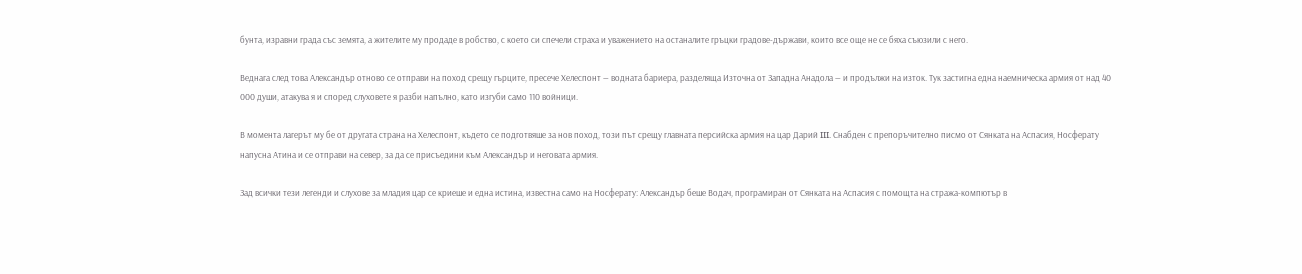бунта, изравни града със земята, а жителите му продаде в робство, с което си спечели страха и уважението на останалите гръцки градове-държави, които все още не се бяха съюзили с него.

Веднага след това Александър отново се отправи на поход срещу гърците, пресече Хелеспонт — водната бариера, разделяща Източна от Западна Анадола — и продължи на изток. Тук застигна една наемническа армия от над 40 000 души, атакува я и според слуховете я разби напълно, като изгуби само 110 войници.

В момента лагерът му бе от другата страна на Хелеспонт, където се подготвяше за нов поход, този път срещу главната персийска армия на цар Дарий III. Снабден с препоръчително писмо от Сянката на Аспасия, Носферату напусна Атина и се отправи на север, за да се присъедини към Александър и неговата армия.

Зад всички тези легенди и слухове за младия цар се криеше и една истина, известна само на Носферату: Александър беше Водач, програмиран от Сянката на Аспасия с помощта на стража-компютър в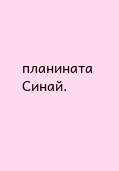планината Синай.